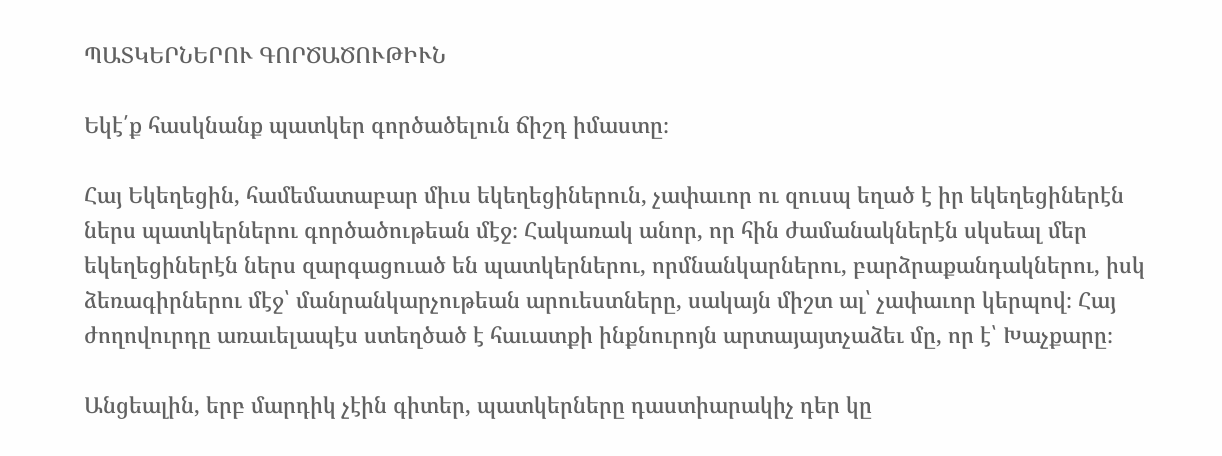ՊԱՏԿԵՐՆԵՐՈՒ ԳՈՐԾԱԾՈՒԹԻՒՆ

Եկէ՛ք հասկնանք պատկեր գործածելուն ճիշդ իմաստը։

Հայ Եկեղեցին, համեմատաբար միւս եկեղեցիներուն, չափաւոր ու զուսպ եղած է իր եկեղեցիներէն ներս պատկերներու գործածութեան մէջ։ Հակառակ անոր, որ հին ժամանակներէն սկսեալ մեր եկեղեցիներէն ներս զարգացուած են պատկերներու, որմնանկարներու, բարձրաքանդակներու, իսկ ձեռագիրներու մէջ՝ մանրանկարչութեան արուեստները, սակայն միշտ ալ՝ չափաւոր կերպով։ Հայ ժողովուրդը առաւելապէս ստեղծած է հաւատքի ինքնուրոյն արտայայտչաձեւ մը, որ է՝ Խաչքարը։

Անցեալին, երբ մարդիկ չէին գիտեր, պատկերները դաստիարակիչ դեր կը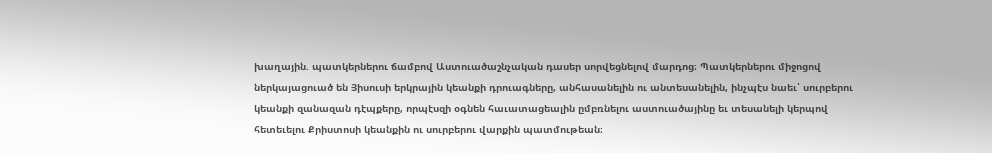խաղային. պատկերներու ճամբով Աստուածաշնչական դասեր սորվեցնելով մարդոց։ Պատկերներու միջոցով ներկայացուած են Յիսուսի երկրային կեանքի դրուագները, անհասանելին ու անտեսանելին, ինչպէս նաեւ՝ սուրբերու կեանքի զանազան դէպքերը, որպէսզի օգնեն հաւատացեալին ըմբռնելու աստուածայինը եւ տեսանելի կերպով հետեւելու Քրիստոսի կեանքին ու սուրբերու վարքին պատմութեան։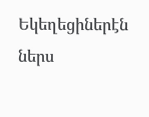Եկեղեցիներէն ներս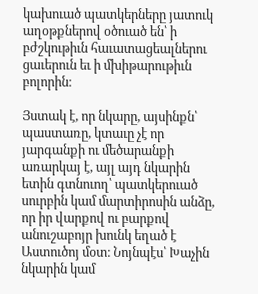կախուած պատկերները յատուկ աղօթքներով օծուած են՝ ի բժշկութիւն հաւատացեալներու ցաւերուն եւ ի մխիթարութիւն բոլորին։

Յստակ է, որ նկարը, այսինքն՝ պաստառը, կտաւը չէ որ յարգանքի ու մեծարանքի առարկայ է, այլ այդ նկարին ետին գտնուող՝ պատկերուած սուրբին կամ մարտիրոսին անձը, որ իր վարքով ու բարքով անուշաբոյր խունկ եղած է Աստուծոյ մօտ։ Նոյնպէս՝ Խաչին նկարին կամ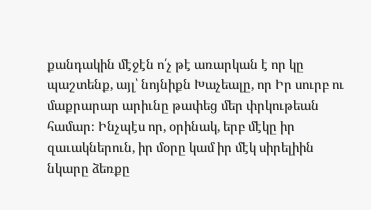քանդակին մէջէն ո՛չ թէ առարկան է որ կը պաշտենք, այլ՝ նոյնիքն Խաչեալը, որ Իր սուրբ ու մաքրարար արիւնը թափեց մեր փրկութեան համար։ Ինչպէս որ, օրինակ, երբ մէկը իր զաւակներուն, իր մօրը կամ իր մէկ սիրելիին նկարը ձեռքը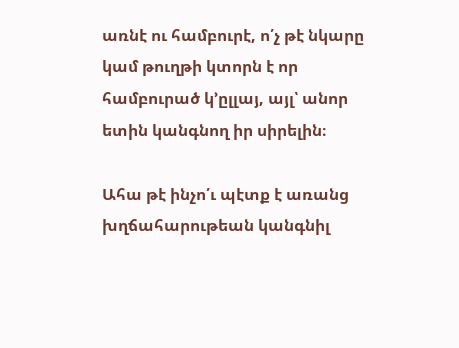առնէ ու համբուրէ, ո՛չ թէ նկարը կամ թուղթի կտորն է որ համբուրած կ’ըլլայ, այլ՝ անոր ետին կանգնող իր սիրելին։

Ահա թէ ինչո՛ւ պէտք է առանց խղճահարութեան կանգնիլ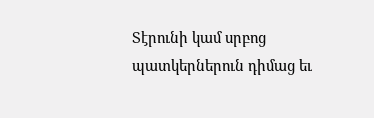Տէրունի կամ սրբոց պատկերներուն դիմաց եւ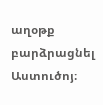աղօթք բարձրացնել Աստուծոյ։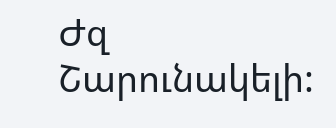Ժզ Շարունակելի: